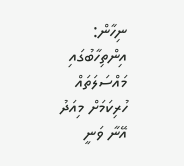ނިހާން: އިންތިހާބުގައި މައްސަލަތައް ހުރިކަމަށް މިއަދު އޭނާ ވަނީ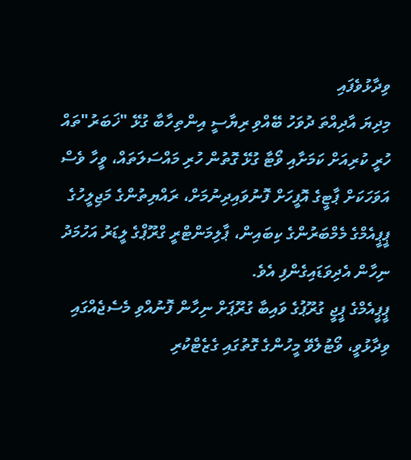ވިދާޅުވެފައި
މިދިޔަ އާދިއްތަ ދުވަހު ބޭއްވި ރިޔާސީ އިންތިހާބާ ގުޅޭ "ޚަބަރު"ތައް ހުރީ ކުރިއަށް ކަމަށާއި ވޯޓާ ގުޅޭ ގޮތުން ހުރި މައްސަލަތައް، ވީހާ ވެސް އަވަހަކަށް ޕާޓީގެ އޮފީހަށް ފޮނުވައިދިނުމަށް، ރައްޔިތުންގެ މަޖިލީހުގެ ޕީޕީއެމްގެ މެމްބަރުންގެ ކިބައިން، ޕާލިމަންޓްރީ ގްރޫޕްގެ ލީޑަރު އަހުމަދު ނިހާން އެދިވަޑައިގެންފި އެވެ.
ޕީޕީއެމްގެ ޕީޖީ ގުރޫޕުގެ ވައިބާ ގުރޫޕަށް ނިހާން ފޮނުއްވި މެސެޖެއްގައި ވިދާޅުވީ، ވޯޓުލެވޭ މީހުންގެ ގޮތުގައި ގެޒެޓްކުރި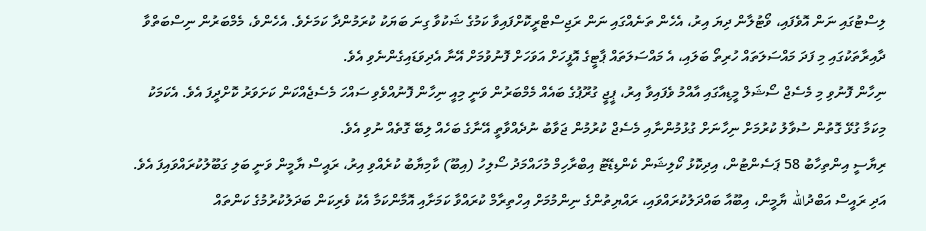ލިސްޓުގައި ނަން އޮވެފައި، ވޯޓުލާން ދިޔަ އިރު، އެހެން ތަނެއްގައި ނަން ރަޖިސްޓްރީކޮށްފައިވާ ކަމުގެ ޝަކުވާ ގިނަ ބަޔަކު ކުރަމުންދާ ކަމަށެވެ. އެހެންވެ، މެމްބަރުން ނިސްބަތްވާ ދާއިރާތަކުގައި މި ފަދަ މައްސަލަތައް ހުރިތޯ ބަލައި، އެ މައްސަލަތައް ޕާޓީގެ އޮފީހަށް އަވަހަށް ފޮނުވުމަށް އޭނާ އެދިވަޑައިގެންނެވި އެވެ.
ނިހާން ފޮނުވި މި މެސެޖް ސޯޝަލް މީޑިއާގައި އާއްމު ވެފައިވާ އިރު، ޕީޖީ ގުރޫޕުގެ ބައެއް މެމްބަރުން ވަނީ މިއީ ނިހާން ފޮނުއްވެވި ސައްހަ މެސެޖެއްކަން ކަށަވަރު ކޮށްދީފަ އެވެ. އެކަމަކު މިކަމާ ގުޅޭ ގޮތުން ސުވާލު ކުރުމަށް ނިހާނަށް ގުޅުމުންނާއި މެސެޖް ކުރުމުން ޖަވާބު ނުދެއްވާތީ އޭނާގެ ބަހެއް ލިބޭ ގޮތެއް ނުވި އެވެ.
ރިޔާސީ އިންތިހާބު 58 ޕަސެންޓުން، އިދިކޮޅު ކޯލިޝަން ކެންޑިޑޭޓު އިބްރާހިމް މުހައްމަދު ސޯލިހު (އިބޫ) ކާމިޔާބު ކުރެއްވި އިރު، ރައީސް ޔާމީން ވަނީ ބަލި ގަބޫލުކުރައްވައިފަ އެވެ. އަދި ރައީސް އަބްދުالله ޔާމީން، އިބޫއާ ބައްދަލުކުރައްވައި، ރައްޔިތުންގެ ނިންމުމަށް އިހްތިރާމް ކުރައްވާ ކަމަށާއި އޮމާންކަމާ އެކު ވެރިކަން ބަދަލުކުރުމުގެ ކަންތައް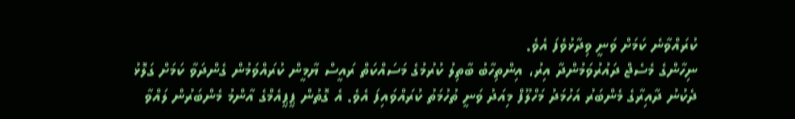ކުރައްވާނެ ކަމަށް ވަނީ ވިދާޅުވެފަ އެވެ.
ނިހާންގެ މެސެޖް ދައުރުވަމުންދާ އިރު، އިންތިހާބު ބާތިލު ކުރުމުގެ މަސައްކަތް ރައީސް ޔާމީން ކުރައްވަމުން ގެންދަވާ ކަމަށް ގަލޮޅު ދެކުނު ދާއިރާގެ މެންބަރު އަހުމަދު މަހްލޫފް މިއަދު ވަނީ ތުހުމަތު ކުރައްވައިފަ އެވެ. އެ ގޮތުން ޕީޕީއެމްގެ އާންމު މެންބަރުން ލައްވާ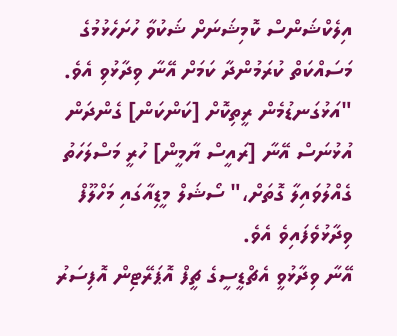އިލެކްޝަންސް ކޮމިޝަނަށް ޝަކުވާ ހުށަހެޅުމުގެ މަސައްކަތް ކުރަމުންދާ ކަމަށް އޭނާ ވިދާޅުވި އެވެ.
"އަޅުގަނޑުމެން ރީތިކޮށް [ކަންކަން] ގެންދަން އުޅުނަސް އޭނާ [ރައީސް ޔާމީން] ހުރީ މަސްލަހަތު ގެއްލުވައިލާ ގޮތަށް،" ސޯޝަލް މީޑިއާގައި މަހްލޫފް ވިދާޅުވެފައިވެ އެވެ.
އޭނާ ވިދާޅުވީ އެޗްޑީސީގެ ޗީފް އޮޕަރޭޓިން އޮފިސަރު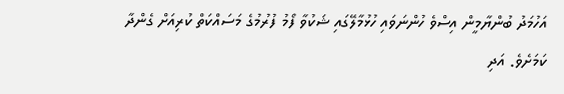އަހުމަދު ބުންޔާމީން އިސްވެ ހުންނަވައި ހުޅުމާލޭގައި ޝަކުވާ ފޯމު ފުރުމުގެ މަސައްކަތް ކުރިއަށް ގެންދާ ކަމަށެވެ. އަދި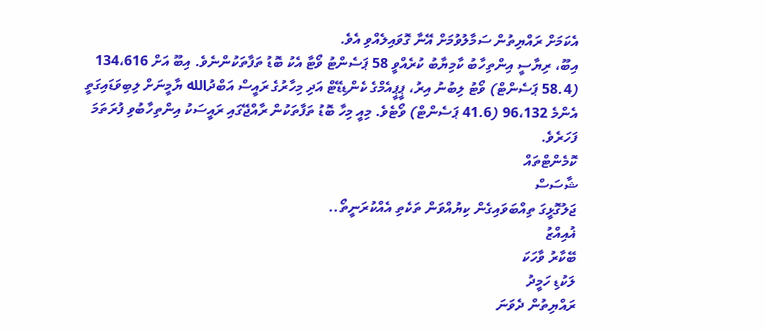އެކަމަށް ރައްޔިތުން ސަމާލުވުމަށް އޭނާ ގޮވައިލެއްވި އެވެ.
އިބޫ، ރިޔާސީ އިންތިހާބު ކާމިޔާބު ކުރެއްވީ 58 ޕަސެންޓު ވޯޓާ އެކު ބޮޑު ތަފާތަކުންނެވެ. އިބޫ އަށް 134،616 (58.4 ޕަސެންޓް) ވޯޓު ލިބުނު އިރު، ޕީޕީއެމްގެ ކެންޑިޑޭޓް އަދި މިހާރުގެ ރައީސް އަބްދުالله ޔާމީނަށް ލިބިވަޑައިގަތީ އެންމެ 96،132 (41.6 ޕަސެންޓް) ވޯޓެވެ. މިއީ މިހާ ބޮޑު ތަފާތަކުން ރާއްޖޭގައި ރައީސަކު އިންތިހާބުވި ފުރަތަމަ ފަހަރެވެ.
ކޮމެންޓްތައް
ޝާސަސް
ޖަލުގޮޅީގަ ތިއްބަވައިގެން ކިޔުއްވަން ތަކެތި އެއްކުރަނީތޯ..
ޣުއިއްޒު
ބޭކާރު ވާހަކަ
ލަކުޑި ހަމީދު
ރައްޔިތުން ދެވަނަ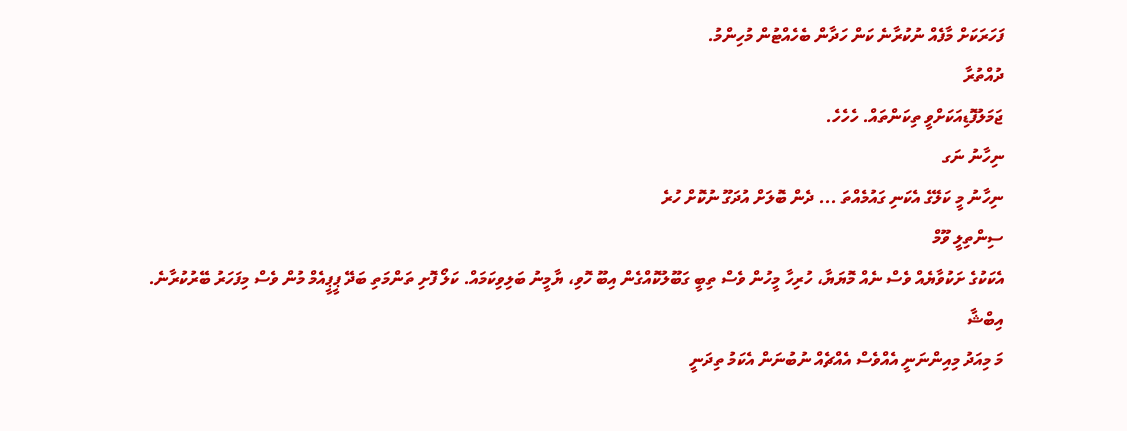ފަހަރަކަށް މާފެއް ނުކުރާނެ ކަން ހަދާން ބެހެއްޓުން މުހިންމު.
ދުއްތުރާ
ޖަމަލުފޮޑިއަކަށްވީ ތިކަންތައް. ހެހެހެ.
ނިހާނު ނަގ
ނިހާނު މީ ކަލޭގެ އެކަނި ގައުމެއްތަ ... ދެން ބޮލަށް އުދަގޫ ނުކޮށް ހުރެ
ސިންތިލީ ވޫމް
އެކަކުގެ ށަކުވާޔެއް ވެސް ނެއް މޮޔަޔާ، ހުރިހާ މީހުން ވެސް ތިބީ ގަބޫލުކޮއްގެން އިބޫ ހޮވި، ޔާމީނު ބަލިވިކަމައް. ކަލޯ ފޮށި ތަންމަތި ބަދޭ ޕީޕީއެމް މުން ވެސް މިފަހަރު ބޭރުކުރާނެ.
އިބްޝާ
މަ މިއަދު މިއިންނަނީ އެއްވެސް އެއްޗެއް ނުބުނަން އެކަމު ތިދަނީ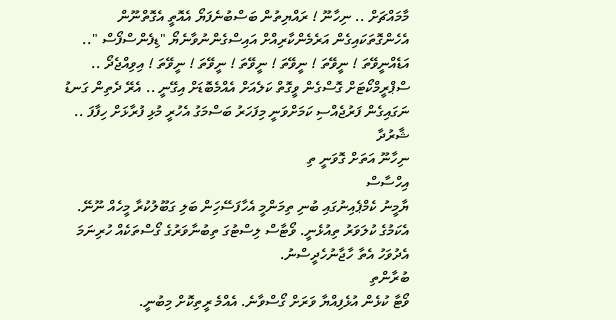މާމައްޗަށް .. ނިހާނޫ ! ރައްޔިތުން ބަސްބުނެފަޔޯ އެއޮތީ އެގޮތްނޫން އެހެންގޮތަކައިގެން އަރެމެންކާރިއްށް އައިސްގެންނުވާނެޔޯ "ޑިފެންސްފޯސް ".. އަޑެއްނީވޭތަ ! ނީވޭތަ ! ނީވޭތަ ! ނީވޭތަ ! ނީވޭތަ ! ނީވޭތަ ! އިވިއްޖެދޯ .. ސްޕްރީމްކޯޓަށް ގޮސްގެން ވީގޮތް ކަލެއަށް އެއްމެބޮޑަށް އިގޭނީ .. އެރޭ ދެތިން ގަނޑު ނަގައިގެން ފަރުޖެއްސި ކަމަށްވަނީ މިފަހަރު ބަސްމަގު އެހުރީ މުޅި ފުރާޅަށް ހިފާފަ ..
ޝާރުދާ
ނިހާނޫ އަތަށް ގޮވަނީ ތި
އިހްސާސް
ޔާމީނު ކެމްޕެއިނުގައި ބުނި ތިމަންމީ އެހާފަސޭހަިން ބަލި ގަބޫލުކުރާ މީހެއް ނޫނޭ. އެކަމުގެ ކުލަވަރު ތިއުޅެނީ. ވޯޓާސް ލިސްޓުގަ ތިބުނާވަރުގެ ގޯސްތަކެއް ހުރިނަމަ އެދުވަހު އެތާ ހާޖާނުހެދީސްނު.
ބުރާންތި
ވޯޓާ ކުޅެން އުޅެފިއްޔާ ވަރަށް ގޯސްވާނެ. އެއްމެ ރީތިކޮށް މިބުނީ.